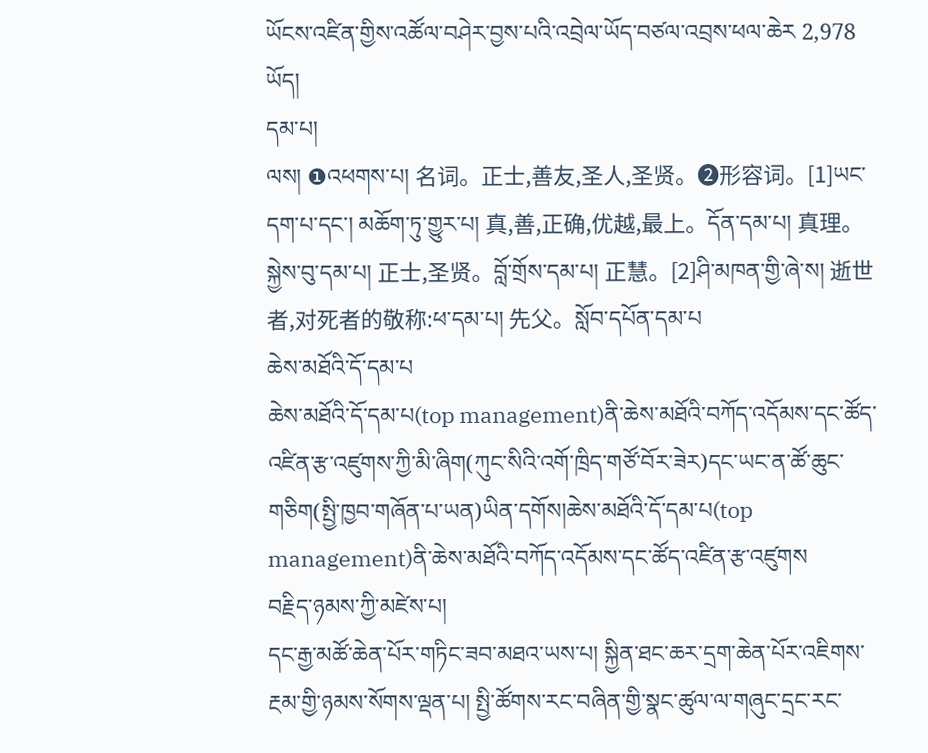ཡོངས་འཛིན་གྱིས་འཚོལ་བཤེར་བྱས་པའི་འབྲེལ་ཡོད་བཙལ་འབྲས་ཕལ་ཆེར 2,978 ཡོད།
དམ་པ།
ལས། ❶འཕགས་པ། 名词。正士,善友,圣人,圣贤。❷形容词。[1]ཡང་དག་པ་དང་། མཆོག་ཏུ་གྱུར་པ། 真,善,正确,优越,最上。དོན་དམ་པ། 真理。སྐྱེས་བུ་དམ་པ། 正士,圣贤。བློ་གྲོས་དམ་པ། 正慧。[2]ཤི་མཁན་གྱི་ཞེ་ས། 逝世者,对死者的敬称:ཕ་དམ་པ། 先父。སློབ་དཔོན་དམ་པ
ཆེས་མཐོའི་དོ་དམ་པ
ཆེས་མཐོའི་དོ་དམ་པ(top management)ནི་ཆེས་མཐོའི་བཀོད་འདོམས་དང་ཚོད་འཛིན་རྩ་འཛུགས་ཀྱི་མི་ཞིག(ཀུང་སིའི་འགོ་ཁྲིད་གཙོ་བོར་ཟེར)དང་ཡང་ན་ཚོ་ཆུང་གཅིག(སྤྱི་ཁྱབ་གཞོན་པ་ཡན)ཡིན་དགོས།ཆེས་མཐོའི་དོ་དམ་པ(top management)ནི་ཆེས་མཐོའི་བཀོད་འདོམས་དང་ཚོད་འཛིན་རྩ་འཛུགས
བརྗིད་ཉམས་ཀྱི་མཛེས་པ།
དང་རྒྱ་མཚོ་ཆེན་པོར་གཏིང་ཟབ་མཐའ་ཡས་པ། སྐྱིན་ཐང་ཆར་དྲག་ཆེན་པོར་འཇིགས་རྔམ་གྱི་ཉམས་སོགས་ལྡན་པ། སྤྱི་ཚོགས་རང་བཞིན་གྱི་སྣང་ཚུལ་ལ་གཞུང་དྲང་རང་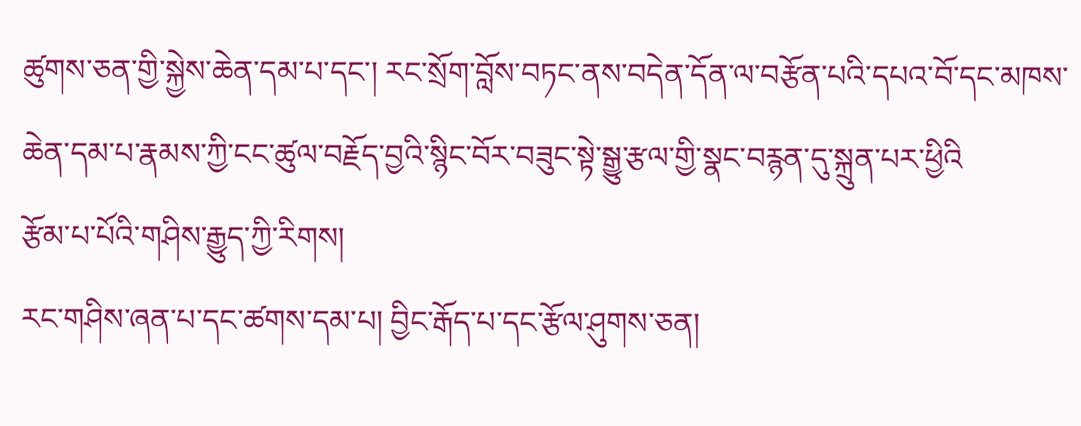ཚུགས་ཅན་གྱི་སྐྱེས་ཆེན་དམ་པ་དང་། རང་སྲོག་བློས་བཏང་ནས་བདེན་དོན་ལ་བརྩོན་པའི་དཔའ་བོ་དང་མཁས་ཆེན་དམ་པ་རྣམས་ཀྱི་ངང་ཚུལ་བརྗོད་བྱའི་སྙིང་བོར་བཟུང་སྟེ་སྒྱུ་རྩལ་གྱི་སྣང་བརྙན་དུ་སྐྲུན་པར་ཕྱིའི
རྩོམ་པ་པོའི་གཤིས་རྒྱུད་ཀྱི་རིགས།
རང་གཤིས་ཞན་པ་དང་ཚགས་དམ་པ། བྱིང་རྒོད་པ་དང་རྩོལ་ཤུགས་ཅན།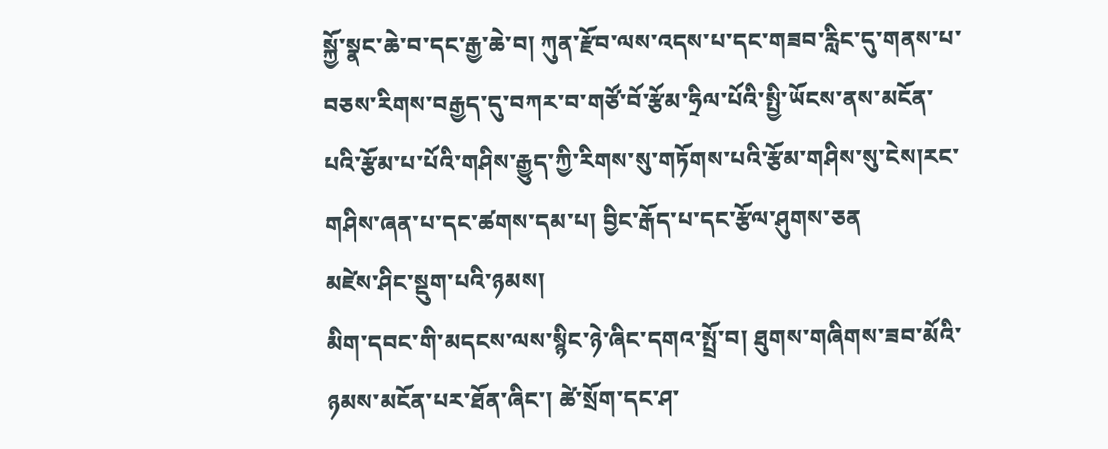སྐྱོ་སྣང་ཆེ་བ་དང་རྒྱ་ཆེ་བ། ཀུན་རྫོབ་ལས་འདས་པ་དང་གཟབ་རླིང་དུ་གནས་པ་བཅས་རིགས་བརྒྱད་དུ་བཀར་བ་གཙོ་བོ་རྩོམ་ཧྲིལ་པོའི་སྤྱི་ཡོངས་ནས་མངོན་པའི་རྩོམ་པ་པོའི་གཤིས་རྒྱུད་ཀྱི་རིགས་སུ་གཏོགས་པའི་རྩོམ་གཤིས་སུ་ངེས།རང་གཤིས་ཞན་པ་དང་ཚགས་དམ་པ། བྱིང་རྒོད་པ་དང་རྩོལ་ཤུགས་ཅན
མཛེས་ཤིང་སྡུག་པའི་ཉམས།
མིག་དབང་གི་མདངས་ལས་སྙིང་ཉེ་ཞིང་དགའ་སྤྲོ་བ། ཐུགས་གཞིགས་ཟབ་མོའི་ཉམས་མངོན་པར་ཐོན་ཞིང་། ཚེ་སྲོག་དང་ཤ་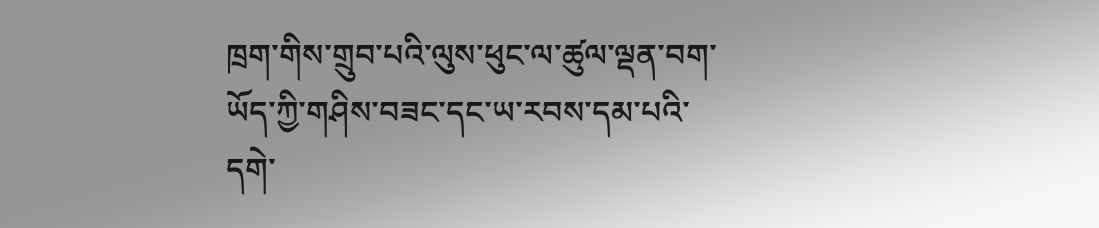ཁྲག་གིས་གྲུབ་པའི་ལུས་ཕུང་ལ་ཚུལ་ལྡན་བག་ཡོད་ཀྱི་གཤིས་བཟང་དང་ཡ་རབས་དམ་པའི་དགེ་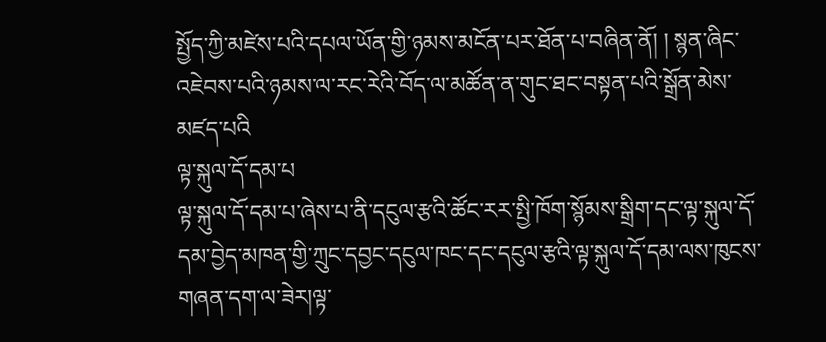སྤྱོད་ཀྱི་མཛེས་པའི་དཔལ་ཡོན་གྱི་ཉམས་མངོན་པར་ཐོན་པ་བཞིན་ནོ། ། སྙན་ཞིང་འཇེབས་པའི་ཉམས་ལ་རང་རེའི་བོད་ལ་མཚོན་ན་གུང་ཐང་བསྟན་པའི་སྒྲོན་མེས་མཛད་པའི
ལྟ་སྐུལ་དོ་དམ་པ
ལྟ་སྐུལ་དོ་དམ་པ་ཞེས་པ་ནི་དངུལ་རྩའི་ཚོང་རར་སྤྱི་ཁོག་སྙོམས་སྒྲིག་དང་ལྟ་སྐུལ་དོ་དམ་བྱེད་མཁན་གྱི་ཀྲུང་དབྱང་དངུལ་ཁང་དང་དངུལ་རྩའི་ལྟ་སྐུལ་དོ་དམ་ལས་ཁུངས་གཞན་དག་ལ་ཟེར།ལྟ་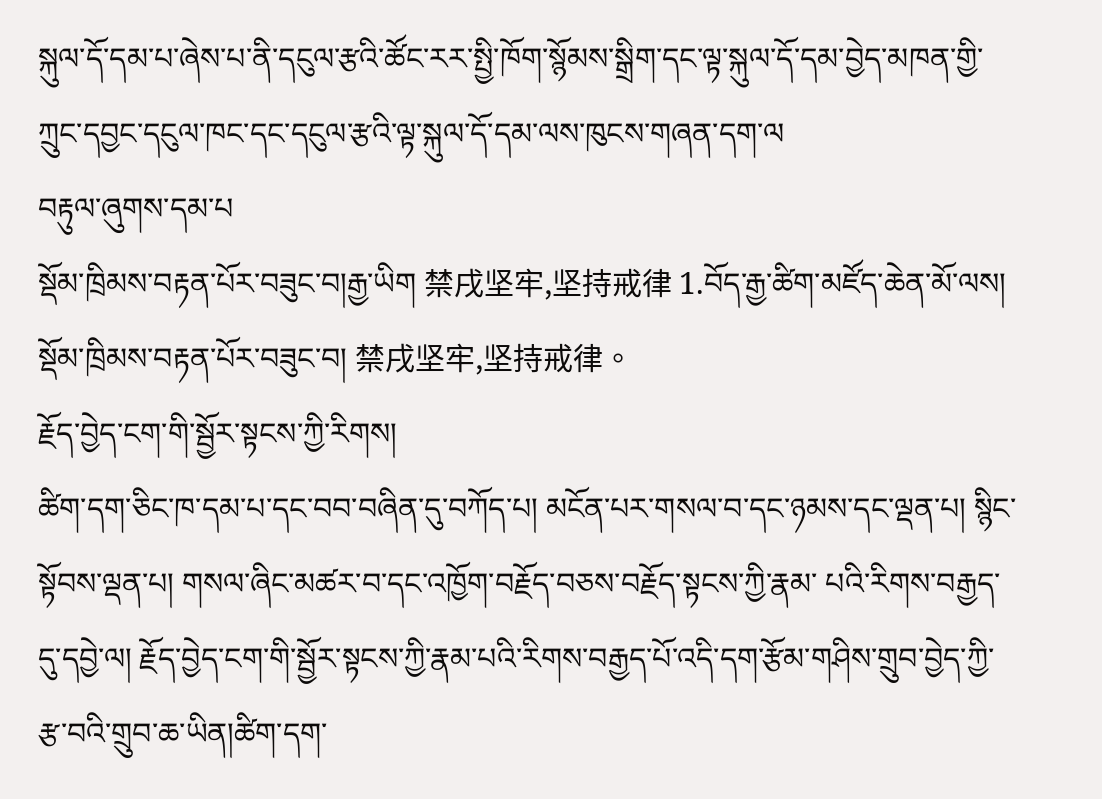སྐུལ་དོ་དམ་པ་ཞེས་པ་ནི་དངུལ་རྩའི་ཚོང་རར་སྤྱི་ཁོག་སྙོམས་སྒྲིག་དང་ལྟ་སྐུལ་དོ་དམ་བྱེད་མཁན་གྱི་ཀྲུང་དབྱང་དངུལ་ཁང་དང་དངུལ་རྩའི་ལྟ་སྐུལ་དོ་དམ་ལས་ཁུངས་གཞན་དག་ལ
བརྟུལ་ཞུགས་དམ་པ
སྡོམ་ཁྲིམས་བརྟན་པོར་བཟུང་བ།རྒྱ་ཡིག 禁戌坚牢,坚持戒律 1.བོད་རྒྱ་ཚིག་མཛོད་ཆེན་མོ་ལས། སྡོམ་ཁྲིམས་བརྟན་པོར་བཟུང་བ། 禁戌坚牢,坚持戒律。
རྗོད་བྱེད་ངག་གི་སྦྱོར་སྟངས་ཀྱི་རིགས།
ཚིག་དག་ཅིང་ཁ་དམ་པ་དང་བབ་བཞིན་དུ་བཀོད་པ། མངོན་པར་གསལ་བ་དང་ཉམས་དང་ལྡན་པ། སྙིང་སྟོབས་ལྡན་པ། གསལ་ཞིང་མཚར་བ་དང་འཁྱོག་བརྗོད་བཅས་བརྗོད་སྟངས་ཀྱི་རྣམ་ པའི་རིགས་བརྒྱད་དུ་དབྱེ་ལ། རྗོད་བྱེད་ངག་གི་སྦྱོར་སྟངས་ཀྱི་རྣམ་པའི་རིགས་བརྒྱད་པོ་འདི་དག་རྩོམ་གཤིས་གྲུབ་བྱེད་ཀྱི་རྩ་བའི་གྲུབ་ཆ་ཡིན།ཚིག་དག་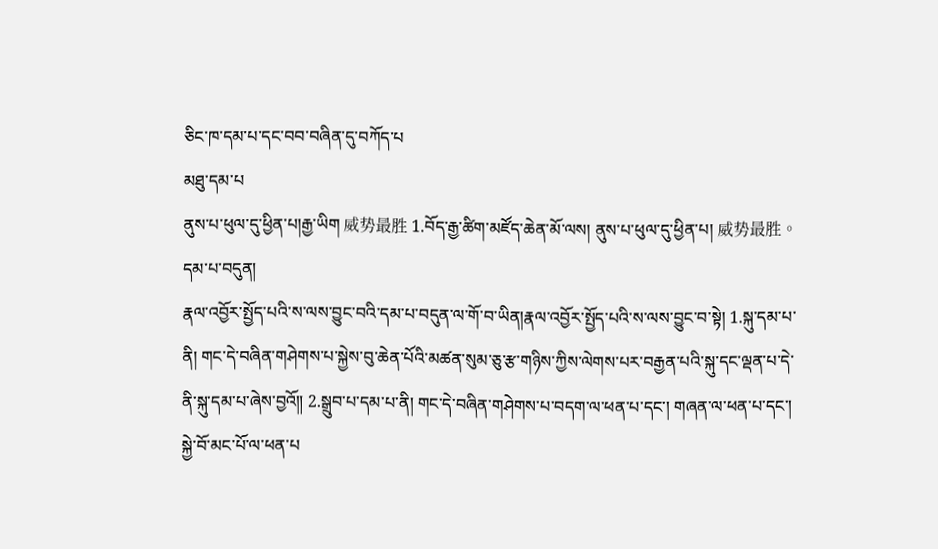ཅིང་ཁ་དམ་པ་དང་བབ་བཞིན་དུ་བཀོད་པ
མཐུ་དམ་པ
ནུས་པ་ཕུལ་དུ་ཕྱིན་པ།རྒྱ་ཡིག 威势最胜 1.བོད་རྒྱ་ཚིག་མཛོད་ཆེན་མོ་ལས། ནུས་པ་ཕུལ་དུ་ཕྱིན་པ། 威势最胜。
དམ་པ་བདུན།
རྣལ་འབྱོར་སྤྱོད་པའི་ས་ལས་བྱུང་བའི་དམ་པ་བདུན་ལ་གོ་བ་ཡིན།རྣལ་འབྱོར་སྤྱོད་པའི་ས་ལས་བྱུང་བ་སྟེ། 1.སྐུ་དམ་པ་ནི། གང་དེ་བཞིན་གཤེགས་པ་སྐྱེས་བུ་ཆེན་པོའི་མཚན་སུམ་ཅུ་རྩ་གཉིས་ཀྱིས་ལེགས་པར་བརྒྱན་པའི་སྐུ་དང་ལྡན་པ་དེ་ནི་སྐུ་དམ་པ་ཞེས་བྱའོ༎ 2.སྒྲུབ་པ་དམ་པ་ནི། གང་དེ་བཞིན་གཤེགས་པ་བདག་ལ་ཕན་པ་དང་། གཞན་ལ་ཕན་པ་དང་། སྐྱེ་བོ་མང་པོ་ལ་ཕན་པ